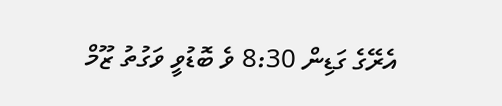އެރޭގެ ގަޑިން 8:30 ވެ ބޮޑުވީ ވަގުތު ޒޫމް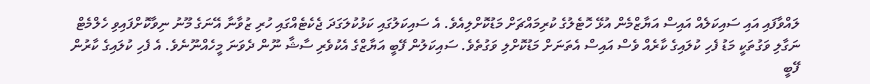ލައްވާފައި އައި ސައިކަލެއް އައިސް އަޔާޒްމެން އުޅޭ ހޮޓެލުގެ ކުރިމައްޗަށް މަޑުކޮށްލިއެވެ. އެ ސައިކަލުގައި ކަޅުކުލަގަދަ ޖެކެޓެއްގައި ހުރި ޒުވާނާ އޭނަގެ މޫނު ނިވާކޮށްފައިވި ހެލްމެޓް ނަގާލި ވަގުތަކީ މަޑު ފެހި ކުލައިގެ ކާރެއް ވެސް އައިސް އެތަނަށް މަޑުކޮށްލި ވަގުތެވެ. ސައިކަލުން ފޭބީ އަޔާޒްގެ އެކުވެރި ސާޝާ ނޫން ދެވަނަ މީހެއްނޫނެވެ. އެ ފެހި ކުލައިގެ ކާރުން ފޭބީ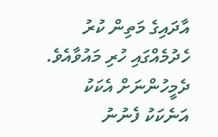އާދައިގެ މަތިން ކުރު ހެދުމެއްގައި ހުރި މައުވާއެވެ. ދެމީހުންނަށް އެކަކު އަނެކަކު ފެނުނު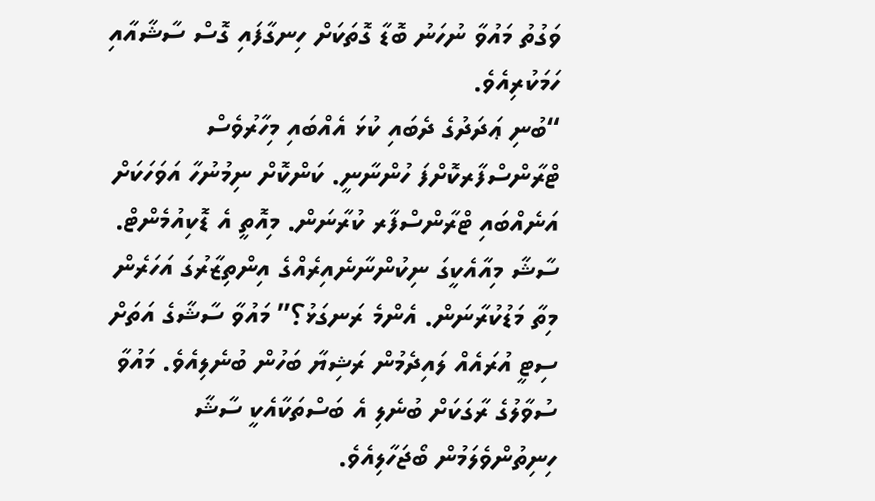ވަގުތު މައުވާ ނުހަނު ބޮޑާ ގޮތަކަށް ހިނގާފައި ގޮސް ސާޝާއާއި ހަމަކުރިއެވެ.
“ބުނި ޢަދަދުގެ ދެބައި ކުޅަ އެއްބައި މިހާރުވެސް ޓްރާންސްފާރކޮށްފަ ހުންނާނީ. ކަންކޮށް ނިމުނުހާ އަވަހަކަށް އަނެއްބައި ޓްރާންސްފާރ ކުރާނަން. މިއޮތީ އެ ޑޮކިއުމެންޓް. ސާޝާ މިއާއެކީގަ ނިކުންނާނެއިރެއްގެ އިންތިޒާރުގަ އަހަރެން މިތާ މަޑުކުރާނަން. އެންމެ ރަނގަޅު؟” މައުވާ ސާޝާގެ އަތަށް ސިޓީ އުރައެއް ލައިދެމުން ރަޝިޔާ ބަހުން ބުނެލިއެވެ. މައުވާ ސުވާލުގެ ރާގަކަށް ބުނެލި އެ ބަސްތަކާއެކީ ސާޝާ ހިނިތުންވެލަމުން ބޯޖަހާލިއެވެ.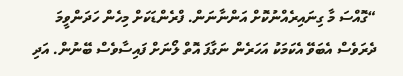“ގޮއްސަ މާ ގިނައިރެއްނުކޮށް އަންނާނަން. ފްރެންޑަކަށް މިހެން ހަދަންވީމަ ދެރަވެސް އެބަވޭ އެކަމަކު އަހަރެން ނަގާފަ އޮތް ލޯނަށް ފައިސާވެސް ބޭނުން. އަދި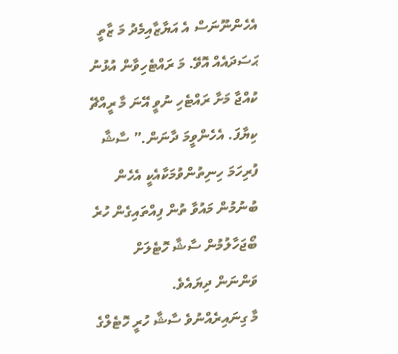އެހެންނޫނަސް އެ އަޔާޒާއިމެދު މަ ޒާތީ ޙަސަދައެއް އޮވޭ. މަ ރައްޓެހިވާން އުޅުނު ކުއްޖާ މަށާ ރައްޓެހި ނުވީ އޭނަ މާ ރީއްޗޭ ކިޔާފަ. އެހެންވީމަ ދާނަން.” ސާޝާ ފުރިހަމަ ހިނިތުންވުމަކާއެކީ އެހެން ބުނުމުން މައުވާ ތުން ފިއްތައިގެން ހުރެ ބޯޖަހާލުމުން ސާޝާ ހޮޓެލަށް ވަންނަން ދިޔައެވެ.
މާ ގިނައިރެއްނުވެ ސާޝާ ހުރީ ހޮޓެލްގެ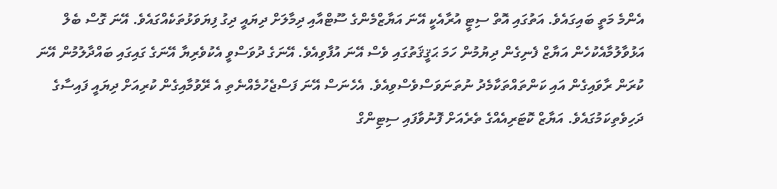އެންމެ މަތީ ބައިގައެވެ. އަތުގައި އޮތް ސިޓީ އުރާއެކީ އޭނަ އަޔާޒްމެންގެ ސޫޓްއާއި ދިމާލަށް ދިޔައީ ދިގު ފިޔަވަޅުތަކެއްގައެވެ. އޭނަ ގޮސް ބެލް އަޅުވާލުމާއެކުހެން އަޔާޒް ފެނިގެން ދިޔުމުން ހަމަ ޙަޤީޤަތުގައި ވެސް އޭނަ އުފާވިއެވެ. އޭނަގެ ދުވަސްވީ އެކުވެރިޔާ އޭނަގެ ގައިގައި ބައްދާލުމުން އޭނަ ކުރަން ރާވައިގެން އައި ކަންތައްތަކާމެދު ނުތަނަވަސްވެސްވިއެވެ. އެހެނަސް އޭނަ ފަސްޖެހުމެއްނެތި އެ ރޭވުމާއިގެން ކުރިއަށް ދިޔައީ ފައިސާގެ ދަހިވެތިކަމުގައެވެ. އަޔާޒް ކޮޓަރިއެއްގެ ތެރެއަށް ފޮނުވާފައި ސިޓިންގް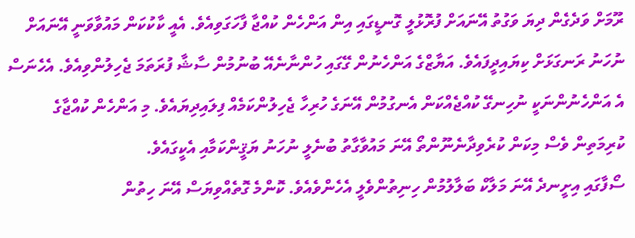ރޫމަށް ވަދެގެން ދިޔަ ވަގުތު އޭނައަށް ފުރޮޅުލީ ގޮނޑީގައި އިން އަންހެން ކުއްޖާ ފާހަގަވިއެވެ. އެއީ ކާކުކަން މައުވާވަނީ އޭނައަށް ނުހަނު ރަނގަޅަށް ކިޔައިދީފައެވެ. އަޔާޒްގެ އަންހެނުން ގޭގައި ހުންނާނެއޭ ބުނުމުން ސާޝާ ފުރަތަމަ ޖެހިލުންވިއެވެ. އެހެނަސް އެ އަންހެނުންނަކީ ނުހިނގޭ ކުއްޖެއްކަން އެނގުމުން އޭނަގެ ހުރިހާ ޖެހިލުންކަމެއް ފިލައިދިޔައެވެ. މި އަންހެން ކުއްޖާގެ ކުރިމަތިން ވެސް މިކަން ކުރެވިދާނެނޫންތޯ އޭނަ މައުވާގާތު ބުނެލީ ނުހަނު ޔަޤީންކަމާއި އެކީގައެވެ.
ސޯފާގައި އިށީނދެ އޭނަ މަލާކް ބަލާލުމުން ހިނިތުންވެލީ އެހެންވެއެވެ. ކޮންމެ ގޮތެއްވިޔަސް އޭނަ ހިތުން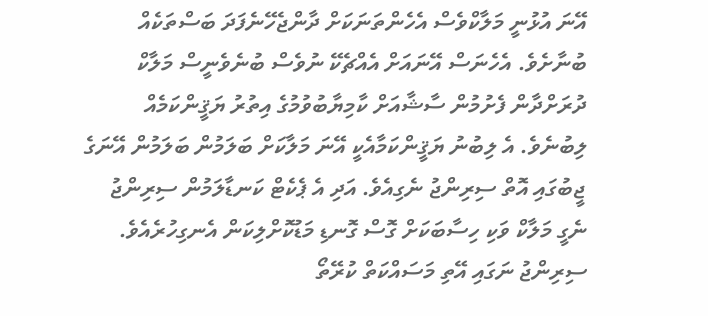އޭނަ އުޅުނީ މަލާކްވެސް އެހެންތަނަކަށް ދާންޖެހޭނެފަދަ ބަސްތަކެއް ބުނާށެވެ. އެހެނަސް އޭނައަށް އެއްޗެކޭ ނުވެސް ބުނެވެނީސް މަލާކް ދުރަށްދާން ފެށުމުން ސާޝާއަށް ކާމިޔާބުވުމުގެ އިތުރު ޔަޤީންކަމެއް ލިބުނެވެ. އެ ލިބުނު ޔަޤީންކަމާއެކީ އޭނަ މަލާކަށް ބަލަމުން ބަލަމުން އޭނަގެ ޖީބުގައި އޮތް ސިރިންޖު ނެގިއެވެ. އަދި އެ ޕެކެޓް ކަނޑާލަމުން ސިރިންޖު ނެގީ މަލާކް ވަކި ހިސާބަކަށް ގޮސް ގޮނޑި މަޑުކޮށްލިކަން އެނގިހުރެއެވެ. ސިރިންޖު ނަގައި އޭތި މަސައްކަތް ކުރޭތޯ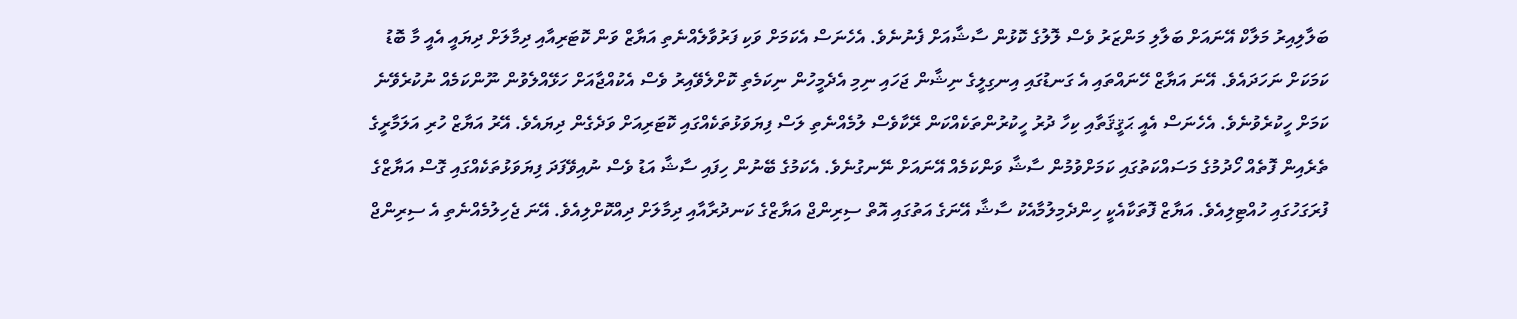ބަލާލިއިރު މަލާކް އޭނައަށް ބަލާލި މަންޒަރު ވެސް ލޮލުގެ ކޮޅުން ސާޝާއަށް ފެނުނެވެ. އެހެނަސް އެކަމަށް ވަކި ފަރުވާލެއްނެތި އަޔާޒް ވަން ކޮޓަރިއާއި ދިމާލަށް ދިޔައީ އެއީ މާ ބޮޑު ކަމަކަށް ނަހަދައެވެ. އޭނަ އަޔާޒް ހޭނައްތައި އެ ގަނޑުގައި އިނގިލީގެ ނިޝާން ޖަހައި ނިމި އެދެމީހުން ނިކަމެތި ކޮށްލެވޭއިރު ވެސް އެކުއްޖާއަށް ހަޅޭއްލެވުން ނޫންކަމެއް ނުކުރެވޭނެ ކަމަށް ހީކުރެވުނެވެ. އެހެނަސް އެއީ ޙަޤީޤަތާއި ކިހާ ދުރު ހީކުރުންތަކެއްކަން ރޭކާވެސް ލުމެއްނެތި ލަސް ފިޔަވަޅުތަކެއްގައި ކޮޓަރިއަށް ވަދެގެން ދިޔައެވެ. އޭރު އަޔާޒް ހުރި އަލަމާރީގެ ތެރެއިން ފޮތެއް ހޯދުމުގެ މަސައްކަތުގައި ކަމަށްވުމުން ސާޝާ ވަންކަމެއް އޭނައަށް ނޭނގުނެވެ. އެކަމުގެ ބޭނުން ހިފައި ސާޝާ އަޑު ވެސް ނުއިވޭފަދަ ފިޔަވަޅުތަކެއްގައި ގޮސް އަޔާޒްގެ ފުރަގަހުގައި ހުއްޓިލިއެވެ. އަޔާޒް ފޮތަކާއެކީ ހިންދެމިލުމާއެކު ސާޝާ އޭނަގެ އަތުގައި އޮތް ސިރިންޖް އަޔާޒްގެ ކަނދުރާއާއި ދިމާލަށް ދިއްކޮށްލިއެވެ. އޭނަ ޖެހިލުމެއްނެތި އެ ސިރިންޖް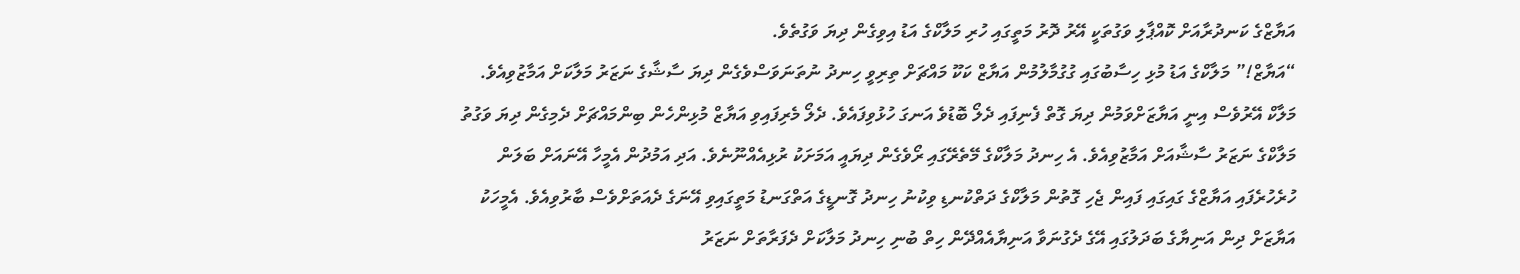އަޔާޒްގެ ކަނދުރާއަށް ކޮއްޕާލި ވަގުތަކީ އޭރު ދޮރު މަތީގައި ހުރި މަލާކްގެ އަޑު އިވިގެން ދިޔަ ވަގުތެވެ.
“އަޔާޒް!” މަލާކްގެ އަޑު މުޅި ހިސާބުގައި ގުގުމާލުމުން އަޔާޒް ކަކޫ މައްޗަށް ތިރިވީ ހިނދު ނުތަނަވަސްވެގެން ދިޔަ ސާޝާގެ ނަޒަރު މަލާކަށް އަމާޒުވިއެވެ. މަލާކް އޭރުވެސް އިނީ އަޔާޒަށްވަމުން ދިޔަ ގޮތް ފެނިފައި ދެލޯ ބޮޑުވެ އަނގަ ހުޅުވިފައެވެ. ދެލޯ މެރިފައިވި އަޔާޒް މުޅިންހެން ބިންމައްޗަށް ދެމިގެން ދިޔަ ވަގުތު މަލާކްގެ ނަޒަރު ސާޝާއަށް އަމާޒުވިއެވެ. އެ ހިނދު މަލާކްގެ މޭތެރޭގައި ރޯވެގެން ދިޔައީ އަމަށަކު ރުޅިއެއްނޫނެވެ. އަދި އަމުދުން އެމީހާ އޭނައަށް ބަލަން ހުރެހުރެފައި އަޔާޒްގެ ގައިގައި ފައިން ޖެހި ގޮތުން މަލާކްގެ ދަތްކުނޑި ވިކުނު ހިނދު ގޮނޑީގެ އަތްގަނޑު މަތީގައިވި އޭނަގެ ދެއަތަށްވެސް ބާރުވިއެވެ. އެމީހަކު އަޔާޒަށް ދިން އަނިޔާގެ ބަދަލުގައި އޭގެ ދެގުނަވާ އަނިޔާއެއްދޭން ހިތް ބުނި ހިނދު މަލާކަށް ދެފަރާތަށް ނަޒަރު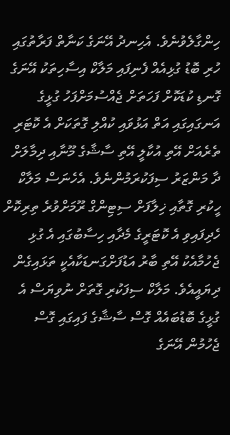ހިންގާލެވުނެވެ. އެހިނދު އޭނަގެ ކަނާތް ފަރާތުގައި ހުރި ބޮޑު ގުޅިއެއް ފެނިފައި މަލާކް އިސާހިތަކު އޭނަގެ ގޮނޑި ކުޑަކޮށް ފަހަތަށް ޖެއްސުމަށްފަހު ގުޅީގެ އަނގައިގައި އަތް އަޅުވައި ކުއްލި ގޮތަކަށް އެ ކޮޓަރި ތެރެއަށް އޭތި އުކާލީ އޭތި ސާޝާގެ މޫނާއި ދިމާލަށް ދާ މަންޒަރު ސިފަކުރަމުންނެވެ. އެހެނަސް މަލާކް ހީކުރި ގޮތާއި ޚިލާފަށް ސިޓިންގް ރޫމަށްވުރެ ތިރިކޮށް ހެދިފައިވި އެ ކޮޓަރީގެ މެދާއި ހިސާބުގައި އެ ގުޅި ޖެހުމާއެކު އޭތި ބާރު އަޑުފަށްގަނޑަކާއެކީ ތަޅައިގެން ދިޔައީއެވެ. މަލާކް ސިފަކުރި ގޮތަށް ނުވިޔަސް އެ ގުޅީގެ ބޮޑުބައެއް ގޮސް ސާޝާގެ ފައިގައި ގޮސް ޖެހުމުން އޭނަގެ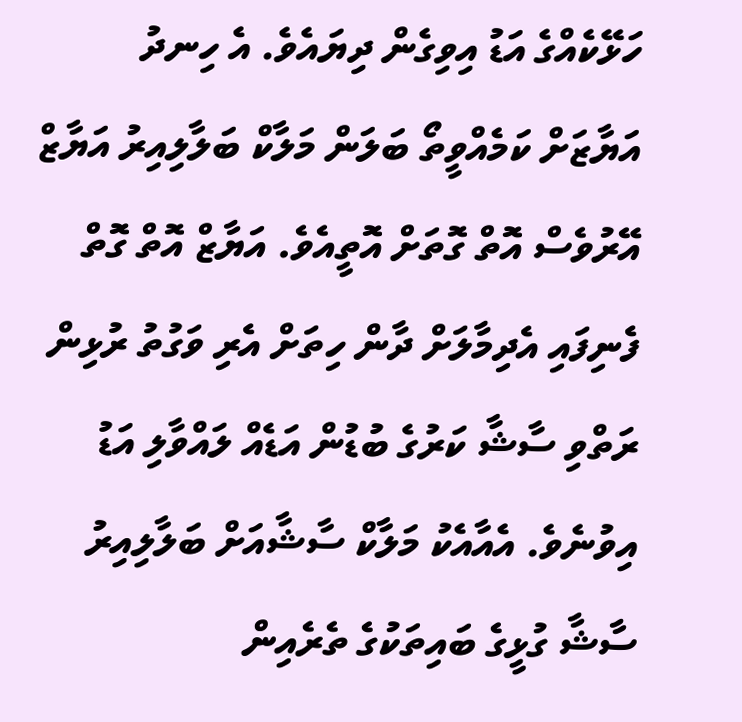ހަޅޭކެއްގެ އަޑު އިވިގެން ދިޔައެވެ. އެ ހިނދު އަޔާޒަށް ކަމެއްވީތޯ ބަލަން މަލާކް ބަލާލިއިރު އަޔާޒް އޭރުވެސް އޮތް ގޮތަށް އޮތީއެވެ. އަޔާޒް އޮތް ގޮތް ފެނިފައި އެދިމާލަށް ދާން ހިތަށް އެރި ވަގުތު ރުޅިން ރަތްވި ސާޝާ ކަރުގެ ބުޑުން އަޑެއް ލައްވާލި އަޑު އިވުނެވެ. އެއާއެކު މަލާކް ސާޝާއަށް ބަލާލިއިރު ސާޝާ ގުޅީގެ ބައިތަކުގެ ތެރެއިން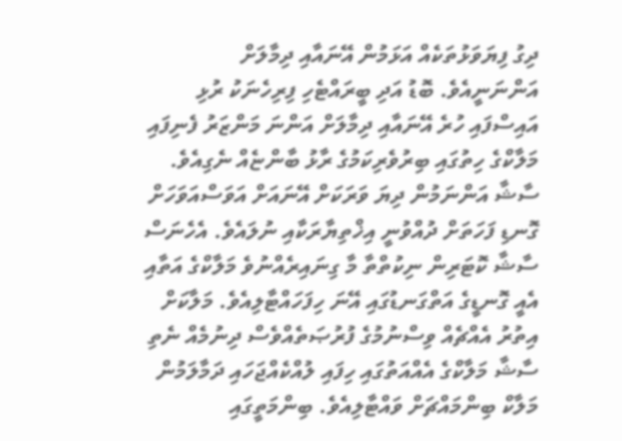ދިގު ފިޔަވަޅުތަކެއް އަޅަމުން އޭނައާއި ދިމާލަށް އަންނަނީއެވެ. ބޮޑު އަދި ބީރައްޓެހި ފިރިހެނަކު ރުޅި އައިސްފައި ހުރެ އޭނައާއި ދިމާލަށް އަންނަ މަންޒަރު ފެނިފައި މަލާކްގެ ހިތުގައި ބިރުވެރިކަމުގެ ރާޅު ބާންޏެއް ނެގިއެވެ. ސާޝާ އަންނަމުން ދިޔަ ވަރަކަށް އޭނައަށް އަވަސްއަވަހަށް ގޮނޑި ފަހަތަށް ދުއްވުނީ އިޚްތިޔާރަކާއި ނުލައެވެ. އެހެނަސް ސާޝާ ކޮޓަރިން ނިކުތްތާ މާ ގިނައިރެއްނުވެ މަލާކްގެ އަތާއި އެއީ ގޮނޑީގެ އަތްގަނޑުގައި އޭނަ ހިފަހައްޓާލިއެވެ. މަލާކަށް އިތުރު އެއްޗެއް ވިސްނުމުގެ ފުރުޞަތެއްވެސް ދިނުމެއް ނެތި ސާޝާ މަލާކްގެ އެއްއަތުގައި ހިފައި ލުއްކެއްޖަހައި ދަމާލަމުން މަލާކް ބިންމައްޗަށް ވައްޓާލިއެވެ. ބިންމަތީގައި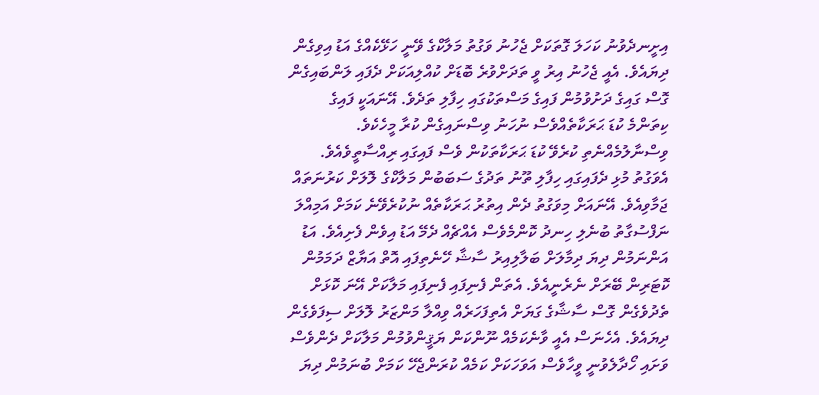އިށީނދެވުނު ކަހަލަ ގޮތަކަށް ޖެހުނު ވަގުތު މަލާކްގެ ވޭނީ ހަޅޭކެއްގެ އަޑު އިވިގެން ދިޔައެވެ. އެއީ ޖެހުނު އިރު ވީ ތަދަށްވުރެ ބޮޑަށް ކުއްލިއަކަށް ދެފައި ލަންބައިގެން ގޮސް ގައިގެ ދަށުވުމުން ފައިގެ މަސްތަކުގައި ހިފާލި ތަދެވެ. އޭނައަކީ ފައިގެ ކިތަންމެ ކުޑަ ޙަރަކާތެއްވެސް ނުހަނު ވިސްނައިގެން ކުރާ މީހެކެވެ. ވިސްނާލުމެއްނެތި ކުރެވޭ ކުޑަ ޙަރަކާތަކުން ވެސް ފައިގައި ރިއްސާތީވެއެވެ. އެވަގުތު މުޅި ދެފައިގައި ހިފާލި ތޫނު ތަދުގެ ސަބަބުން މަލާކްގެ ލޮލަށް ކަރުނަތައް ޖަމާވިއެވެ. އޭނައަށް މިވަގުތު ދެން އިތުރު ޙަރަކާތެއް ނުކުރެވޭނެ ކަމަށް އަމިއްލަ ނަފްސުގާތު ބުނެލި ހިނދު ކޮންމެވެސް އެއްޗެއް ދެމޭ އަޑު އިވެން ފެށިއެވެ. އަޑު އަންނަމުން ދިޔަ ދިމާލަށް ބަލާލިއިރު ސާޝާ ހޭނެތިފައި އޮތް އަޔާޒް ދަމަމުން ކޮޓަރިން ބޭރަށް ނެރެނީއެވެ. އެތަން ފެނިފައި ފެނިފައި މަލާކަށް އޭނަ ކޮޅަށް ތެދުވެގެން ގޮސް ސާޝާގެ ގަޔަށް އެތިފަހަރެއް ވިއްލާ މަންޒަރު ލޮލަށް ސިފަވެގެން ދިޔައެވެ. އެހެނަސް އެއީ ވާނެކަމެއް ނޫންކަން ޔަޤީންވުމުން މަލާކަށް ދެންވެސް ވަށައި ހޯދާލެވުނީ ވީހާވެސް އަވަހަކަށް ކަމެއް ކުރަންޖެހޭ ކަމަށް ބުނަމުން ދިޔަ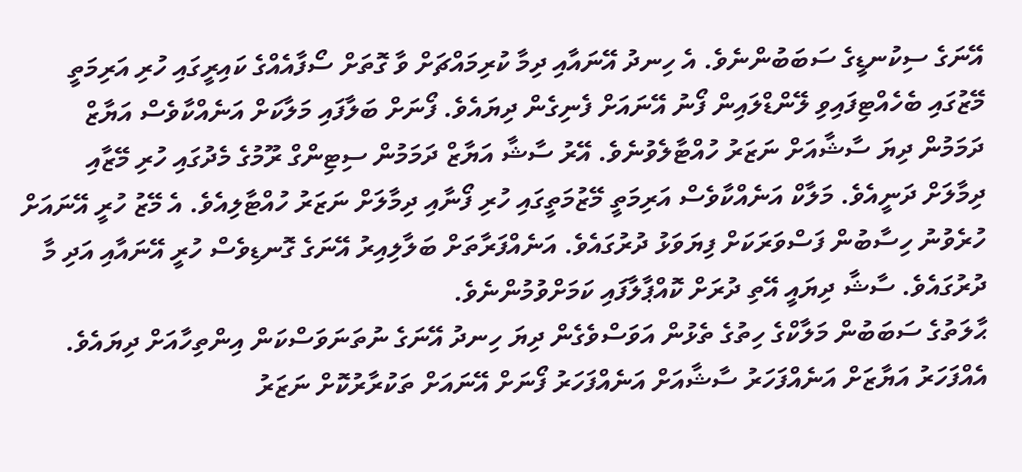އޭނަގެ ސިކުނޑީގެ ސަބަބުންނެވެ. އެ ހިނދު އޭނައާއި ދިމާ ކުރިމައްޗަށް ވާ ގޮތަށް ސޯފާއެއްގެ ކައިރީގައި ހުރި އަރިމަތީ މޭޒުގައި ބެހެއްޓިފައިވި ލޭންޑްލައިން ފޯނު އޭނައަށް ފެނިގެން ދިޔައެވެ. ފޯނަށް ބަލާފައި މަލާކަށް އަނެއްކާވެސް އަޔާޒް ދަމަމުން ދިޔަ ސާޝާއަށް ނަޒަރު ހުއްޓާލެވުނެވެ. އޭރު ސާޝާ އަޔާޒް ދަމަމުން ސިޓިންގް ރޫމުގެ މެދުގައި ހުރި މޭޒާއި ދިމާލަށް ދަނީއެވެ. މަލާކް އަނެއްކާވެސް އަރިމަތީ މޭޒުމަތީގައި ހުރި ފޯނާއި ދިމާލަށް ނަޒަރު ހުއްޓާލިއެވެ. އެ މޭޒު ހުރީ އޭނައަށް ހުރެވުނު ހިސާބުން ފަސްވަރަކަށް ފިޔަވަޅު ދުރުގައެވެ. އަނެއްފަރާތަށް ބަލާލިއިރު އޭނަގެ ގޮނޑިވެސް ހުރީ އޭނައާއި އަދި މާ ދުރުގައެވެ. ސާޝާ ދިޔައީ އޭތި ދުރަށް ކޮއްޕާލާފައި ކަމަށްވުމުންނެވެ.
ޙާލަތުގެ ސަބަބުން މަލާކްގެ ހިތުގެ ތެޅުން އަވަސްވެގެން ދިޔަ ހިނދު އޭނަގެ ނުތަނަވަސްކަން އިންތިހާއަށް ދިޔައެވެ. އެއްފަހަރު އަޔާޒަށް އަނެއްފަހަރު ސާޝާއަށް އަނެއްފަހަރު ފޯނަށް އޭނައަށް ތަކުރާރުކޮށް ނަޒަރު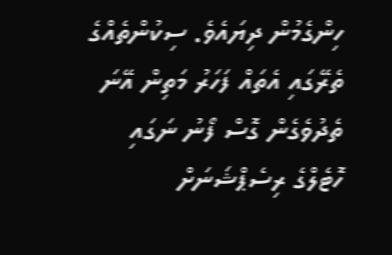ހިންގެމުން ދިޔައެވެ. ސިކުންތެއްގެ ތެރޭގައި އެތައް ފަހަރު މަތިން އޭނަ ތެދުވެގެން ގޮސް ފޯނު ނަގައި ހޮޓެލްގެ ރިސެޕްޝަނަށް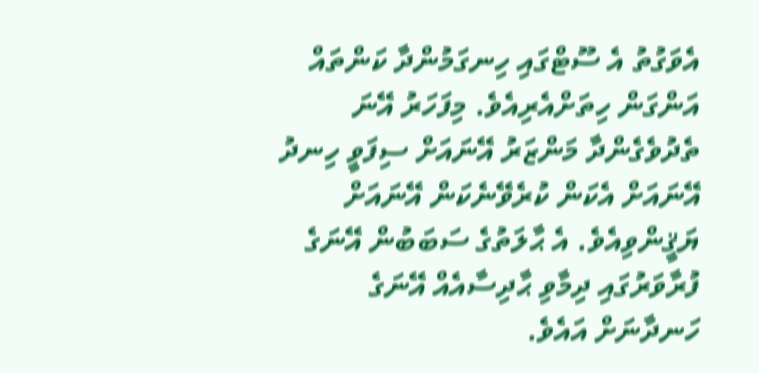އެވަގުތު އެ ސޫޓްގައި ހިނގަމުންދާ ކަންތައް އަންގަން ހިތަށްއެރިއެވެ. މިފަހަރު އޭނަ ތެދުވެގެންދާ މަންޒަރު އޭނައަށް ސިފަވީ ހިނދު އޭނައަށް އެކަން ކުރެވޭނެކަން އޭނައަށް ޔަޤީންވިއެވެ. އެ ޙާލަތުގެ ސަބަބުން އޭނަގެ ފުރާވަރުގައި ދިމާވި ޙާދިސާއެއް އޭނަގެ ހަނދާނަށް އައެވެ.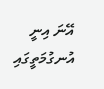އޭނަ އިނީ އުނގުމަތީގައި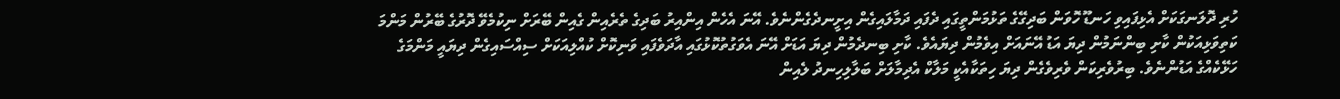ހުރި ދޮލަނގަކަށް އެޅިފައިވި ހަނޑޫ ހޮވަން ބަދިގޭގެ ތަޅުމަންތީގައި ދެފައި ދަމާލައިގެން އިށީނދެގެންނެވެ. އޭނަ އެހެން އިންއިރު ބަދިގެ ތެރެއިން ގެއިން ބޭރަށް ނިކުމެވޭ ދޮރުގެ ބޭރުން މަންމަ ކަތިވަޅިއަކުން ކާށި ބިންނަމުން ދިޔަ އަޑު އޭނައަށް އިވެމުން ދިޔައެވެ. ކާށި ބިނދެމުން ދިޔަ އަޑަށް އޭނަ އެވަގުތުކޮޅުގައި އާދަވެފައި ވަނިކޮށް ކުއްލިއަކަށް ސިއްސައިގެން ދިޔައީ މަންމަގެ ހަޅޭކެއްގެ އަޑުންނެވެ. ބިރުވެރިކަން ވެރިވެގެން ދިޔަ ހިތަކާއެކީ މަލާކް އެދިމާލަށް ބަލާލިހިނދު ލެއިން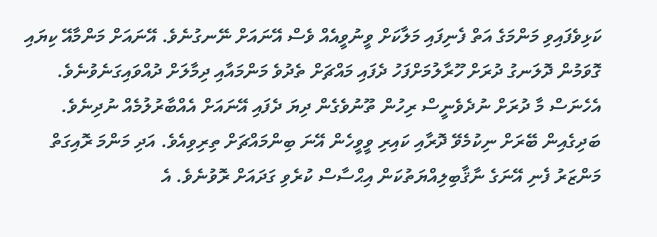ކަޅިވެފައިވި މަންމަގެ އަތް ފެނިފައި މަލާކަށް ވީނުވީއެއް ވެސް އޭނައަށް ނޭނގުނެވެ. އޭނައަށް މަންމާއޭ ކިޔައި ގޮވަމުން ދޮލަނގު ދުރަށް ހޫރާލުމަށްފަހު ދެފައި މައްޗަށް ތެދުވެ މަންމައާއި ދިމާލަށް ދުއްވައިގަނެވުނެވެ. އެހެނަސް މާ ދުރަށް ނުދެވެނީސް ރިހުން ތޫނުވެގެން ދިޔަ ދެފައި އޭނައަށް އެއްބާރުލުމެއް ނުދިނެވެ. ބަދިގެއިން ބޭރަށް ނިކުމެވޭ ދޮރާއި ކައިރި ވީވީހެން އޭނަ ބިންމައްޗަށް ތިރިވިއެވެ. އަދި މަންމަ ރޮއިގަތް މަންޒަރު ފެނި އޭނަގެ ނާޤާބިލިއްޔަތުކަން އިޙްސާސް ކުރެވި ގަދައަށް ރޮވުނެވެ. އެ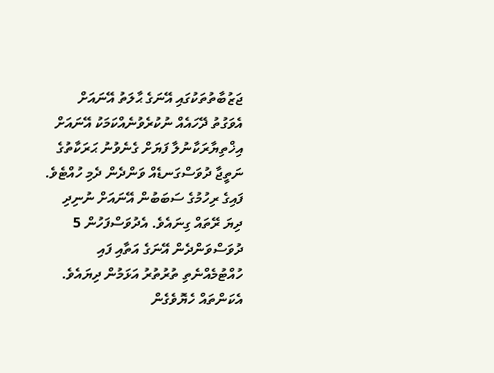ޖަޒުބާތުތަކުގައި އޭނަގެ ޙާލަތު އޭނައަށް އެވަގުތު ދޭހައެއް ނުކުރެވުނެއްކަމަކު އޭނައަށް އިޚްތިޔާރަކާނުލާ ފަޔަށް ގެނެވުނު ޙަރަކާތުގެ ނަތީޖާ ދުވަސްގަނޑެއް ވަންދެން ދެމި ހުއްޓެވެ. ފައިގެ ރިހުމުގެ ސަބަބުން އޭނައަށް ނުނިދި ދިޔަ ރޭތައް ގިނައެވެ. އެދުވަސްފަހުން 5 ދުވަސްވަންދެން އޭނަގެ އަތާއި ފައި ހުއްޓުމެއްނެތި ތުރުތުރު އަޅަމުން ދިޔައެވެ. އެކަންތައް ހެޔޮވެގެން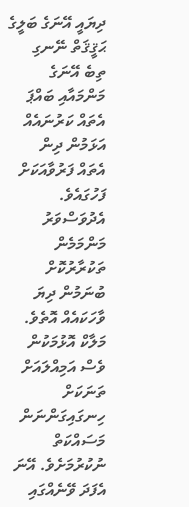ދިޔައީ އޭނަގެ ބަލީގެ ޙަޤީޤަތް ނޭނގި ތިބެ އޭނަގެ މަންމައާއި ބައްޕަ އެތައް ކަރުނައެއް އަޅަމުން ދިން އެތައް ފަރުވާއަކަށް ފަހުގައެވެ.
އެދުވަސްވަރު މަންމަމެން ތަކުރާރުކޮށް ބުނަމުން ދިޔަ ވާހަކައެއް އޮތެވެ. މަލާކް އޮޅުމަކުން ވެސް އަމިއްލައަށް ތަނަކަށް ހިނގައިގަންނަން މަސައްކަތް ނުކުރުމަށެވެ. އޭނަ އެފަދަ ވޭނެއްގައި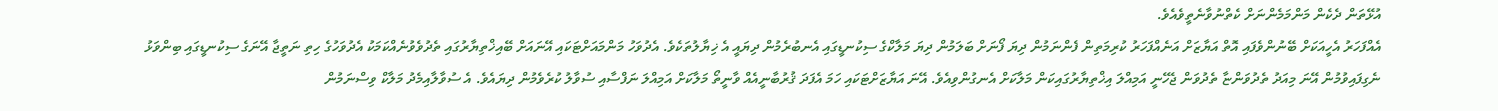އުޅޭތަން ދެކެން މަންމަމެންނަށް ކެތްނުވާނެތީވެއެވެ.
އެއްފަހަރު އެހީއަކަށް ބޭނުންވެފައި އޮތް އަޔާޒަށް އަނެއްފަހަރު ކުރިމަތިން ފެންނަމުން ދިޔަ ފޯނަށް ބަލަމުން ދިޔަ މަލާކްގެ ސިކުނޑީގައި އެނބުރެމުން ދިޔައީ އެ ޚިޔާލުތަކެވެ. އެދުވަހު މަންމައަށްޓަކައި އޭނައަށް ބޭއިޚްތިޔާރުގައި ތެދުވެވުނެއްކަމަކު އެދުވަހުގެ ހިތި ނަތީޖާ އޭނަގެ ސިކުނޑީގައި ބިންވަޅު ނެގިފައިވުމުން އޭނަ މިއަދު ތެދުވަންޏާ ތެދުވަން ޖެހޭނީ އަމިއްލަ އިޚްތިޔާރުގައިކަން މަލާކަށް އެނގުންވިއެވެ. އޭނަ އަޔާޒަށްޓަކައި ހަމަ އެފަދަ ޤުރުބާނީއެއް ވާނީތޯ މަލާކަށް އަމިއްލަ ނަފްސާއި ސުވާލު ކުރެވެމުން ދިޔައެވެ. އެ ސުވާލާއިމެދު މަލާކް ވިސްނަމުން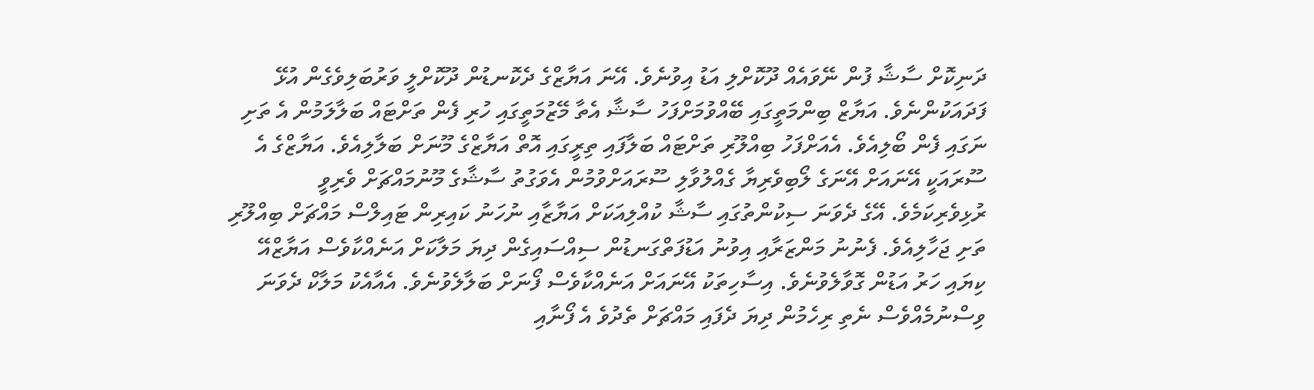ދަނިކޮށް ސާޝާ ފުން ނޭވައެއް ދޫކޮށްލި އަޑު އިވުނެވެ. އޭނަ އަޔާޒްގެ ދެކޮނޑުން ދޫކޮށްލީ ވަރުބަލިވެގެން އުޅޭ ފަދައަކުންނެވެ. އަޔާޒް ބިންމަތީގައި ބޭއްވުމަށްފަހު ސާޝާ އެތާ މޭޒުމަތީގައި ހުރި ފެން ތަށްޓައް ބަލާލަމުން އެ ތަށި ނަގައި ފެން ބޯލިއެވެ. އެއަށްފަހު ބިއްލޫރި ތަށްޓައް ބަލާފައި ތިރީގައި އޮތް އަޔާޒްގެ މޫނަށް ބަލާލިއެވެ. އަޔާޒްގެ އެ ސޫރައަކީ އޭނައަށް އޭނަގެ ލޯބިވެރިޔާ ގެއްލުވާލި ސޫރައަށްވުމުން އެވަގުތު ސާޝާގެ މޫނުމައްޗަށް ވެރިވީ ރުޅިވެރިކަމެވެ. އޭގެ ދެވަނަ ސިކުންތުގައި ސާޝާ ކުއްލިއަކަށް އަޔާޒާއި ނުހަނު ކައިރިން ޓައިލްސް މައްޗަށް ބިއްލޫރި ތަށި ޖަހާލިއެވެ. ފެނުނު މަންޒަރާއި އިވުނު އަޑުފަތްގަނޑުން ސިއްސައިގެން ދިޔަ މަލާކަށް އަނެއްކާވެސް އަޔާޒްއޭ ކިޔައި ހަރު އަޑުން ގޮވާލެވުނެވެ. އިސާހިތަކު އޭނައަށް އަނެއްކާވެސް ފޯނަށް ބަލާލެވުނެވެ. އެއާއެކު މަލާކް ދެވަނަ ވިސްނުމެއްވެސް ނެތި ރިހެމުން ދިޔަ ދެފައި މައްޗަށް ތެދުވެ އެ ފޯނާއި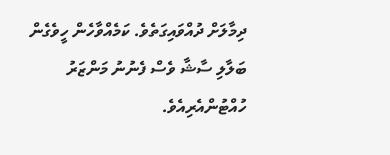ދިމާލަށް ދުއްވައިގަތެވެ. ކަމެއްވާހެން ހީވެގެން ބަލާލި ސާޝާ ވެސް ފެނުނު މަންޒަރު ހުއްޓުންއެރިއެވެ.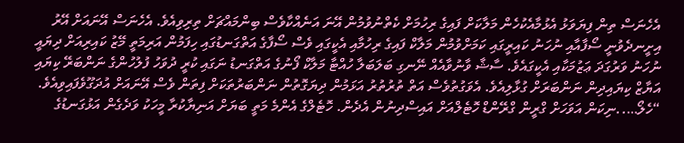އެހެނަސް ތިން ފިޔަވަޅު އެޅުމާއެކުހެން މަލާކަށް ފައިގެ ރިހުމަށް ކެތްނުވުމުން އޭނަ އަނެއްކާވެސް ބިންމައްޗަށް ތިރިވިއެވެ. އެހެނަސް އޭނައަށް އޭރު އިށީނދެވުނީ ސޯފާއާއި ނުހަނު ކައިރީގައި ކަމަށްވުމުން މަލާކް ފައިގެ ރިހުމާއި އެކީގައި ވެސް ސޯފާގެ އަތްގަނޑުގައި ހިފަމުން އަރިމަތީ މޭޒު ކައިރިއަށް ދިޔައީ ނުހަނު ވަރުގަދަ ޢަޒުމަކާއި އެކީގައެވެ. ސާޝާ ވާނުވާއެއް ނޭނގި ބަލަބަލާ ހުއްޓާ މަލާކް ފޯނުގެ އަތްގަނޑު ނަގައި ކުރީ ދުވަހު ފުލުހުންގެ ނަންބަރޭ ކިޔައި އަޔާޒް ކިޔައިދިން ނަންބަރަށް ގުޅާލިއެވެ. އެވަގުތުވެސް އަތް ތުރުތުރު އަޅަމުން ދިޔަގޮތުން ނަންބަރުތަކަށް ފިތަން ވެސް އޭނައަށް އުދަގޫވެފައިވިއެވެ.
“ހެލޯ…..ނިކަން އަވަހަށް ގްރީން ގްރޭންޑް ހޮޓެލްއަށް އައިސްދިނުން އެދެން. ހޮޓެލްގެ އެންމެ މަތީ ބަޔަށް އަނިޔާކުރާ މީހަކު ވަދެގެން އަޅުގަނޑުގެ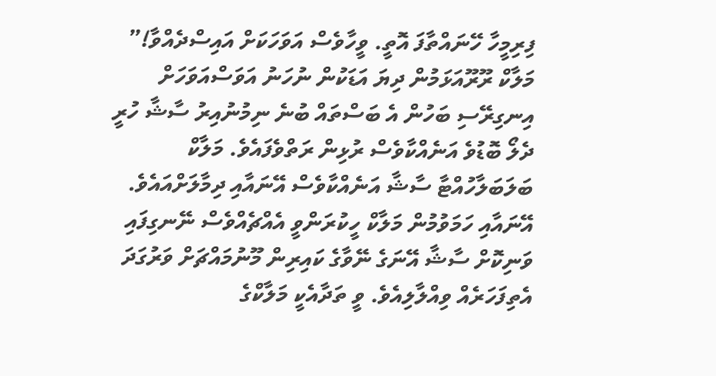ފިރިމީހާ ހޭނައްތާފަ އޮތީ. ވީހާވެސް އަވަހަކަށް އައިސްދެއްވާ!” މަލާކް ރޫރޫއަޅަމުން ދިޔަ އަޑަކުން ނުހަނު އަވަސްއަވަހަށް އިނގިރޭސި ބަހުން އެ ބަސްތައް ބުނެ ނިމުނުއިރު ސާޝާ ހުރީ ދެލޯ ބޮޑުވެ އަނެއްކާވެސް ރުޅިން ރަތްވެފައެވެ. މަލާކް ބަލަބަލާހުއްޓާ ސާޝާ އަނެއްކާވެސް އޭނައާއި ދިމާލަށްއައެވެ. އޭނައާއި ހަމަވުމުން މަލާކް ހީކުރަންވީ އެއްޗެއްވެސް ނޭނގިފައި ވަނިކޮށް ސާޝާ އޭނަގެ ނޭވާގެ ކައިރިން މޫނުމައްޗަށް ވަރުގަދަ އެތިފަހަރެއް ވިއްލާލިއެވެ. ވީ ތަދާއެކީ މަލާކްގެ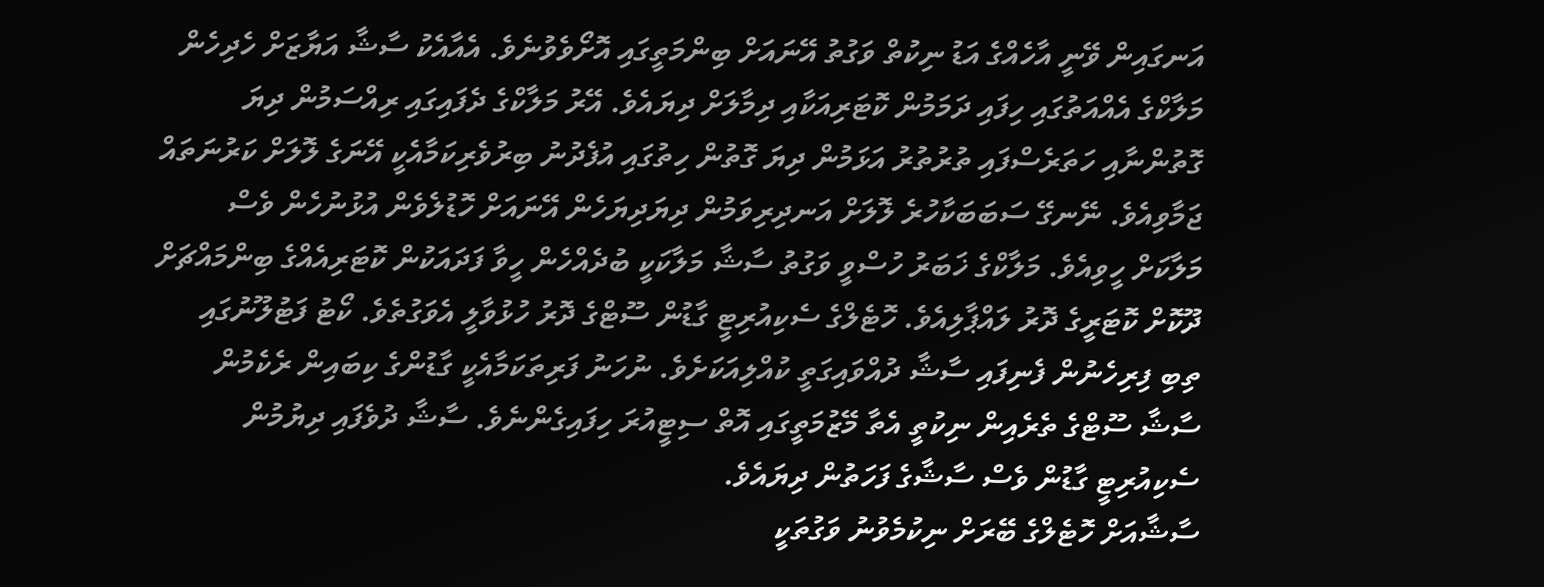އަނގައިން ވޭނީ އާހެއްގެ އަޑު ނިކުތް ވަގުތު އޭނައަށް ބިންމަތީގައި އޮށޯވެވުނެވެ. އެއާއެކު ސާޝާ އަޔާޒަށް ހެދިހެން މަލާކްގެ އެއްއަތުގައި ހިފައި ދަމަމުން ކޮޓަރިއަކާއި ދިމާލަށް ދިޔައެވެ. އޭރު މަލާކްގެ ދެފައިގައި ރިއްސަމުން ދިޔަ ގޮތުންނާއި ހަތަރެސްފައި ތުރުތުރު އަޅަމުން ދިޔަ ގޮތުން ހިތުގައި އުފެދުނު ބިރުވެރިކަމާއެކީ އޭނަގެ ލޮލަށް ކަރުނަތައް ޖަމާވިއެވެ. ނޭނގޭ ސަބަބަކާހުރެ ލޮލަށް އަނދިރިވަމުން ދިޔަދިޔަހެން އޭނައަށް ހޮޑުލެވެން އުޅުނުހެން ވެސް މަލާކަށް ހީވިއެވެ. މަލާކްގެ ޚަބަރު ހުސްވީ ވަގުތު ސާޝާ މަލާކަކީ ބުދެއްހެން ހީވާ ފަދައަކުން ކޮޓަރިއެއްގެ ބިންމައްޗަށް ދޫކޮށް ކޮޓަރީގެ ދޮރު ލައްޕާލިއެވެ. ހޮޓެލްގެ ސެކިއުރިޓީ ގާޑުން ސޫޓްގެ ދޮރު ހުޅުވާލީ އެވަގުތެވެ. ކޯޓު ފަޓުލޫނުގައި ތިބި ފިރިހެނުން ފެނިފައި ސާޝާ ދުއްވައިގަތީ ކުއްލިއަކަށެވެ. ނުހަނު ފަރިތަކަމާއެކީ ގާޑުންގެ ކިބައިން ރެކެމުން ސާޝާ ސޫޓްގެ ތެރެއިން ނިކުތީ އެތާ މޭޒުމަތީގައި އޮތް ސިޓީއުރަ ހިފައިގެންނެވެ. ސާޝާ ދުވެފައި ދިޔުމުން ސެކިއުރިޓީ ގާޑުން ވެސް ސާޝާގެ ފަހަތުން ދިޔައެވެ.
ސާޝާއަށް ހޮޓެލްގެ ބޭރަށް ނިކުމެވުނު ވަގުތަކީ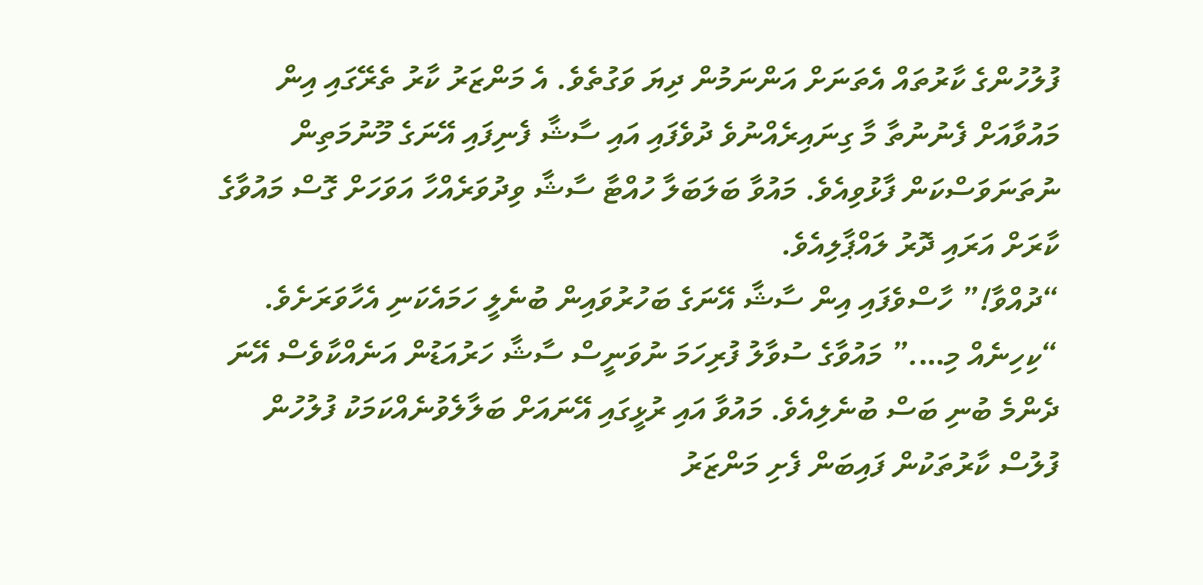ފުލުހުންގެ ކާރުތައް އެތަނަށް އަންނަމުން ދިޔަ ވަގުތެވެ. އެ މަންޒަރު ކާރު ތެރޭގައި އިން މައުވާއަށް ފެނުނުތާ މާ ގިނައިރެއްނުވެ ދުވެފައި އައި ސާޝާ ފެނިފައި އޭނަގެ މޫނުމަތިން ނުތަނަވަސްކަން ފާޅުވިއެވެ. މައުވާ ބަލަބަލާ ހުއްޓާ ސާޝާ ވިދުވަރެއްހާ އަވަހަށް ގޮސް މައުވާގެ ކާރަށް އަރައި ދޮރު ލައްޕާލިއެވެ.
“ދުއްވާ!” ހާސްވެފައި އިން ސާޝާ އޭނަގެ ބަހުރުވައިން ބުނެލީ ހަމައެކަނި އެހާވަރަށެވެ.
“ކިހިނެއް މި….” މައުވާގެ ސުވާލު ފުރިހަމަ ނުވަނީސް ސާޝާ ހަރުއަޑުން އަނެއްކާވެސް އޭނަ ދެންމެ ބުނި ބަސް ބުނެލިއެވެ. މައުވާ އައި ރުޅީގައި އޭނައަށް ބަލާލެވުނެއްކަމަކު ފުލުހުން ފުލުސް ކާރުތަކުން ފައިބަން ފެށި މަންޒަރު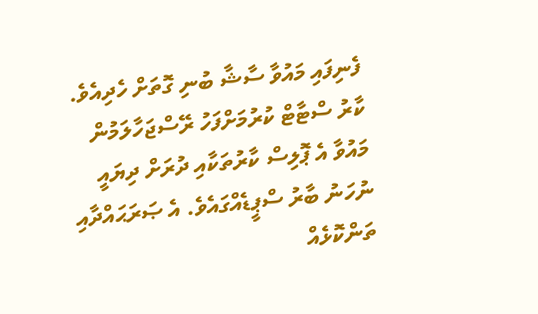ފެނިފައި މައުވާ ސާޝާ ބުނި ގޮތަށް ހެދިއެވެ. ކާރު ސްޓާޓް ކުރުމަށްފަހު ރޭސްޖަހާލަމުން މައުވާ އެ ޕޮލިސް ކާރުތަކާއި ދުރަށް ދިޔައީ ނުހަނު ބާރު ސްޕީޑެއްގައެވެ. އެ ޞަރަޙައްދާއި ތަންކޮޅެއް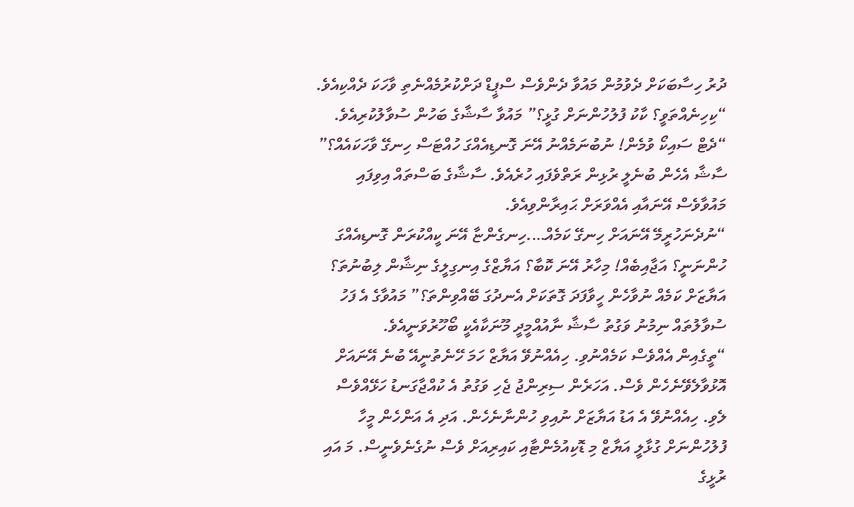ދުރު ހިސާބަކަށް ދެވުމުން މައުވާ ދެންވެސް ސްޕީޑް ދަށްކުރުމެއްނެތި ވާހަކަ ދެއްކިއެވެ.
“ކިހިނެއްތަވީ؟ ކާކު ފުލުހުންނަށް ގުޅީ؟” މައުވާ ސާޝާގެ ބަހުން ސުވާލުކުރިއެވެ.
“ދެޓް ސައިކޯ ވުމެން! ނުބުނަމެއްނު އޭނަ ގޮނޑިއެއްގަ ހުއްޓަސް ހިނގޭ ވާހަކައެއް؟” ސާޝާ އެހެން ބުނެލީ ރުޅިން ރަތްވެފައި ހުރެއެވެ. ސާޝާގެ ބަސްތައް އިވިފައި މައުވާވެސް އޭނައާއި އެއްވަރަށް ޙައިރާންވިއެވެ.
“ނުދެނަހުރީމޭ އޭނައަށް ހިނގޭ ކަމެއް….ހިނގެންޏާ އޭނަ ކީއްކުރަން ގޮނޑިއެއްގަ ހުންނަނީ؟ އަޖާއިބެއް! މިހާރު އޭނަ ކޮބާ؟ އަޔާޒްގެ އިނގިލީގެ ނިޝާން ލިބުނުތަ؟ އަޔާޒަށް ކަމެއް ނުވާހެން ހީވާފަދަ ގޮތަކަށް އެނދުގަ ބޭއްވިންތަ؟” މައުވާގެ އެ ފަހު ސުވާލުތައް ނިމުނު ވަގުތު ސާޝާ ނާއުއްމީދީ މޫނަކާއެކީ ބޯހޫރުވަނީއެވެ.
“ތީގެއިން އެއްވެސް ކަމެއްނުވި. ހިއެއްނުވޭ އަޔާޒް ހަމަ ހޭނެތުނީއޭ ބުނެ އޭނައަށް އޮޅުވާލެވޭނެހެން ވެސް. އަހަރެން ސިރިންޖު ޖެހި ވަގުތު އެ ކުއްޖާގަނޑު ހަޅޭއްވެސް ލެވި. ހިއެއްނުވޭ އެ އަޑު އަޔާޒަށް ނުއިވި ހުންނާނެހެން. އަދި އެ އަންހެން މީހާ ފުލުހުންނަށް ގުޅާލީ އަޔާޒް މި ޑޮކިއުމެންޓާއި ކައިރިއަށް ވެސް ނުގެނެވެނީސް. މަ އައި ރުޅީގެ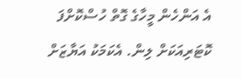އެ އަންހެން މީހާގެ ގޮތް ހުސްކޮށްފަ ކޮޓަރިއަކަށް ލިން. އެކަމަކު އަޔާޒަށް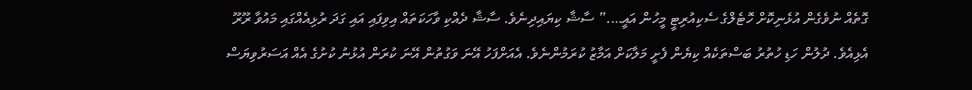ގޮތެއް ނުވެގެން އުޅެނިކޮށް ހޮޓެލްގެ ސެކިއުރިޓީ މީހުން އައީ….” ސާޝާ ކިޔައިދިނެވެ. ސާޝާ ދެއްކި ވާހަކަތައް އިވިފައި އައި ގަދަ ރުޅިއެއްގައި މައުވާ ރޫރޫ އެޅިއެވެ. ދުލުން ހަޑި ހުތުރު ބަސްތަކެއް ކިޔެން ފެށީ މަލާކަށް އަމާޒު ކުރަމުންނެވެ. އެއަށްފަހު އޭނަ ވަގުތުން އޭނަ ކުރަން އުޅުނު ކުށުގެ އެއް އަސަރުވިޔަސް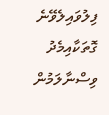ފިލުވައިލެވޭނެ ގޮތަކާއިމެދު ވިސްނާލަމުން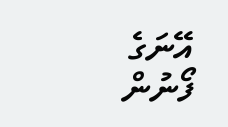އޭނަގެ ފޯނުން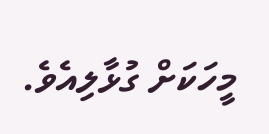މީހަކަށް ގުޅާލިއެވެ.